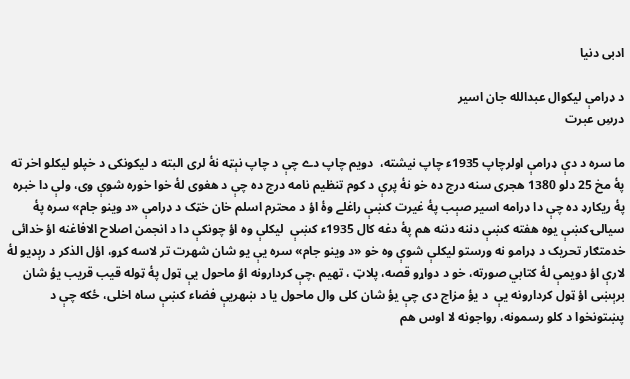ادبی دنيا

د ډرامې ليکوال عبدالله جان اسير
درسِ عبرت

ما سره د دې ډرامې اولرچاپ 1935ء چاپ نيشته،  دويم چاپ دے چې د چاپ نېټه نۀ لری البته د ليکونکی د خپلو ليکلو اخر ته پۀ مخ 25 دلو 1380 هجری سنه درج ده خو نۀ پرې د کوم تنظیم نامه درج ده چې د هغوی لۀ خوا خوره شوې وی، ولې دا خبره پۀ ريکارډ ده چې دا ډرامه اسير صېب پۀ غيرت کښې راغلے وۀ اؤ د محترم اسلم خان خټک د ډرامې «د وينو جام» سره پۀ سیالۍ کښې يوه هفته کښې دننه دننه هم پۀ دغه کال 1935ء کښې  ليکلې وه اؤ چونکې دا د انجمن اصلاح الافاغنه اؤ خدائی خدمتګار تحريک د ډرامو نه ورستو ليکلې شوې وه خو «د وينو جام» سره يې يو شان شهرت تر لاسه کړو، اؤل الذکر د رېډيو لۀ لارې اؤ دويمې لۀ کتابي صورته، خو د دواړو قصه، پلاټ ، تهيم ،چې کردارونه اؤ ماحول يې ټول پۀ ټوله قيب قريب يؤ شان برېښی اؤ ټول کردارونه يې  د يؤ مزاج دی چې يؤ شان کلی وال ماحول يا د ښهریې فضاء کښې ساه اخلی، ځکه چې د پښتونخوا د کلو رسمونه، رواجونه لا اوس هم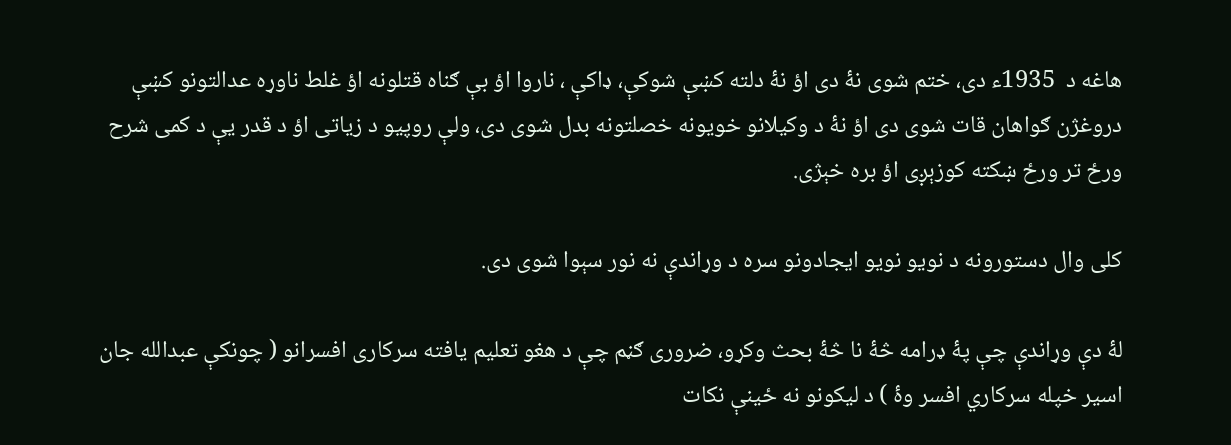هاغه د  1935ء دی، ختم شوی نۀ دی اؤ نۀ دلته کښې شوکې، ډاکې ، ناروا اؤ بې ګناه قتلونه اؤ غلط ناوړه عدالتونو کښې دروغژن ګواهان قات شوی دی اؤ نۀ د وکيلانو خويونه خصلتونه بدل شوی دی، ولې روپيو د زياتی اؤ د قدر يې د کمی شرح ورځ تر ورځ ښکته کوزېږی اؤ بره خېژی.

کلی وال دستورونه د نويو نويو ايجادونو سره د وړاندې نه نور سېوا شوی دی.

لۀ دې وړاندې چې پۀ ډرامه څۀ نا څۀ بحث وکړو، ضروری ګڼم چې د هغو تعليم يافته سرکاری افسرانو ( چونکې عبدالله جان اسير خپله سرکاري افسر وۀ ) د ليکونو نه ځينې نکات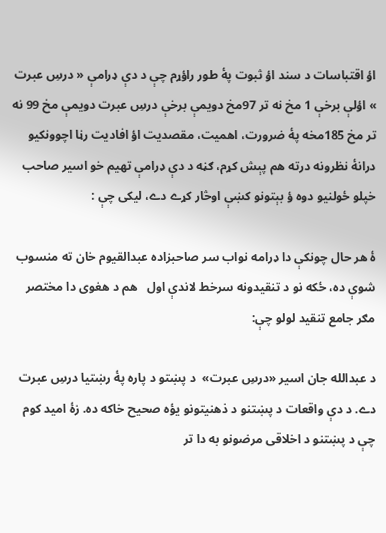اؤ اقتباسات د سند اؤ ثبوت پۀ طور راؤړم چې د دې ډرامې « درسِ عبرت » اؤلې برخې 1 مخ نه تر 97مخ دويمې برخې درسِ عبرت دويمې مخ 99 نه تر مخ 185مخه پۀ ضرورت، اهميت، مقصديت اؤ افاديت رڼا اچوونکيو درانۀ نظرونه درته هم پېش کړم، ګڼه د دې ډرامې تهيم خو اسير صاحب خپلو ځولنيو دوه ؤ بېتونو کښې اوڅار کړے دے، ليکی چې :

ۀ هر حال چونکې دا ډرامه نواب سر صاحبزاده عبدالقيوم خان ته منسوب شوې ده، ځکه نو د تنقيدونه سرخط لاندې اول   هم د هغوی دا مختصر مګر جامع تنقيد لولو چې:

د عبدالله جان اسير «درسِ عبرت»  د پښتو د پاره پۀ رښتيا درسِ عبرت دے. د دې واقعات د پښتنو د ذهنيتونو يؤه صحیح خاکه ده. زۀ اميد کوم چې د پښتنو د اخلاقی مرضونو به دا تر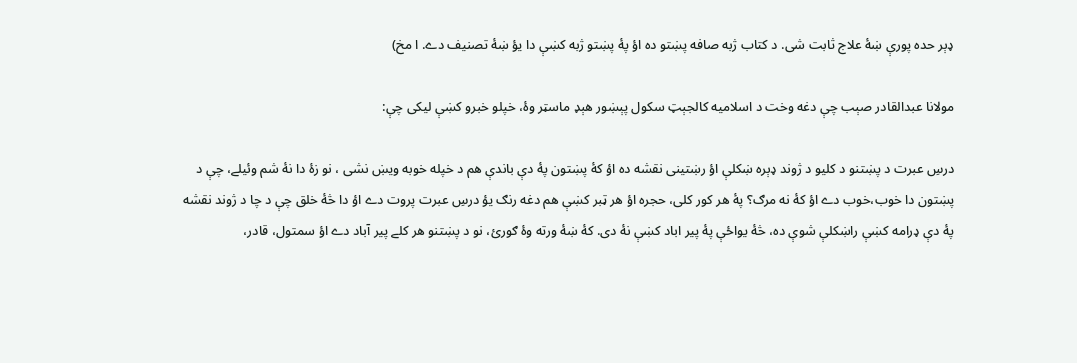ډېر حده پورې ښۀ علاج ثابت شی. د کتاب ژبه صافه پښتو ده اؤ پۀ پښتو ژبه کښې دا يؤ ښۀ تصنيف دے. ا مخ)

مولانا عبدالقادر صېب چې دغه وخت د اسلاميه کالجېټ سکول پېښور هېډ ماسټر وۀ، خپلو خبرو کښې ليکی چې:

درسِ عبرت د پښتنو د کليو د ژوند ډېره ښکلې اؤ رښتينی نقشه ده اؤ کۀ پښتون پۀ دې باندې هم د خپله خوبه ويښ نشی ، نو زۀ دا نۀ شم وئيلے، چې د پښتون دا خوب،خوب دے اؤ کۀ نه مرګ؟ پۀ هر کور کلی، حجره اؤ هر ټبر کښې هم دغه رنګ يؤ درسِ عبرت پروت دے اؤ دا څۀ خلق چې د چا د ژوند نقشه پۀ دې ډرامه کښې راښکلې شوې ده، څۀ يواځې پۀ پير اباد کښې نۀ دی. کۀ ښۀ ورته وۀ ګورئ، نو د پښتنو هر کلے پير آباد دے اؤ سمتول، قادر،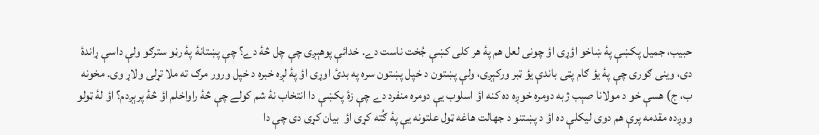حبيب، جميل پکښې پۀ ښاخو اؤړی اؤ چونی لعل هم پۀ هر کلی کښې جُخت ناست دے. خدائې پوهېږی چې چل څۀ دے؟ چې پښتانۀ پۀ رڼو سترګو ولې داسې ړاندۀ دی، وينی ګوری چې پۀ يؤ ګام پټی باندې يؤ ټبر ورکېږی، ولې پښتون د خپل پښتون سره په بدئ اوړی اؤ پۀ لږه خبره د خپل ورور مرګ ته ملا تړلی ولاړ وی. مخونه ب، ج) هسې خو د مولانا صېب ژبه دومره خوږه ده کنه اؤ اسلوب يې دومره منفرد دے چې زۀ پکښې دا انتخاب نۀ شم کولے چې څۀ راواخلم اؤ څۀ پرېږدم؟ اؤ لۀ ټولو ووږده مقدمه پرې هم دوی ليکلې ده اؤ د پښتنو د جهالت هاغه ټول علتونه يې پۀ ګُته کړی اؤ  بيان کړی دی چې دا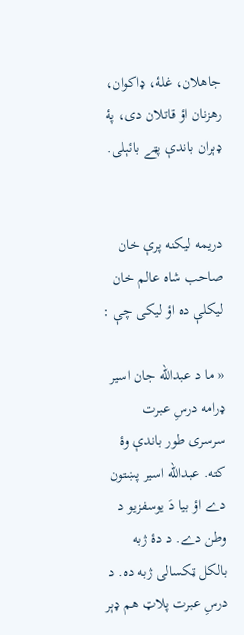جاهلان، غلۀ، ډاکوان، رهزنان اؤ قاتلان دی، پۀ ډېران باندې پټے بائېلی.


دريمه ليکنه پرې خان صاحب شاه عالم خان ليکلې ده اؤ ليکی چې :

« ما د عبدالله جان اسير ډرامه درسِ عبرت سرسری طور باندې وۀ کته. عبدالله اسير پښتون دے اؤ بيا دَ يوسفزيو د وطن دے. د دۀ ژبه بالکل ټکسالی ژبه ده. د درسِ عبرت پلاټ هم ډېر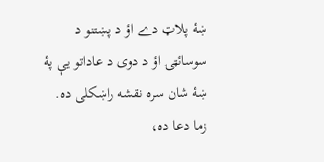ښۀ پلاټ دے اؤ د پښتنو د سوسائټۍ اؤ د دوی د عاداتو يې پۀ ښۀ شان سره نقشه راښکلی ده. زما دعا ده،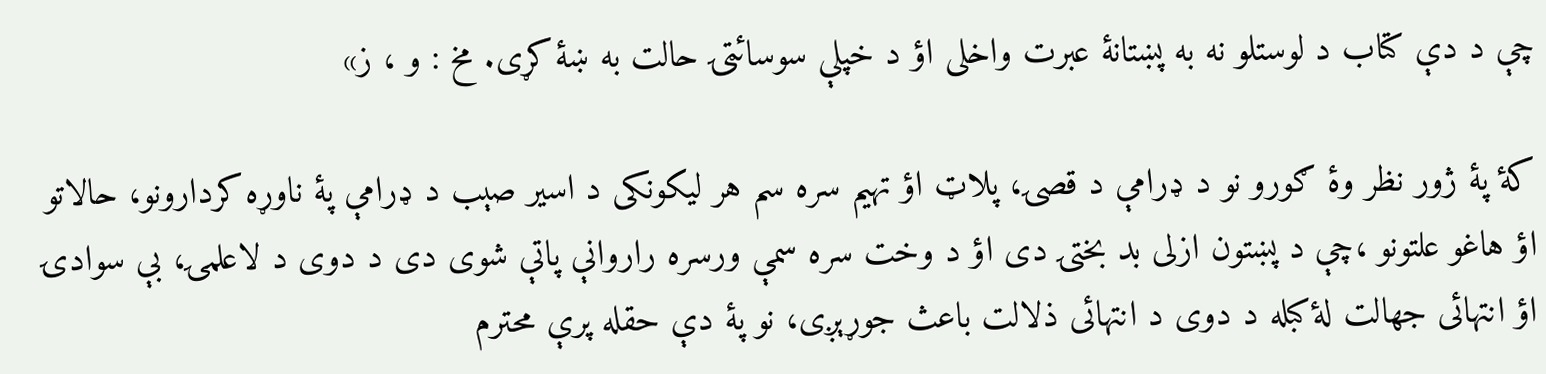چې د دې کتاب د لوستلو نه به پښتانۀ عبرت واخلی اؤ د خپلې سوسائټۍ حالت به ښۀ کړی. مخ : و ، ز»

کۀ پۀ ژور نظر وۀ ګورو نو د ډرامې د قصۍ، پلاټ اؤ تهيم سره سم هر ليکونکی د اسير صېب د ډرامې پۀ ناوړه کردارونو، حالاتو اؤ هاغو علتونو ،چې د پښتون ازلی بد بختۍ دی اؤ د وخت سره سمې ورسره راروانې پاتې شوی دی د دوی د لاعلمۍ، بې سوادۍ اؤ انتهائی جهالت لۀ کبله د دوی د انتهائی ذلالت باعث جوړېږی، نو پۀ دې حقله پرې محترم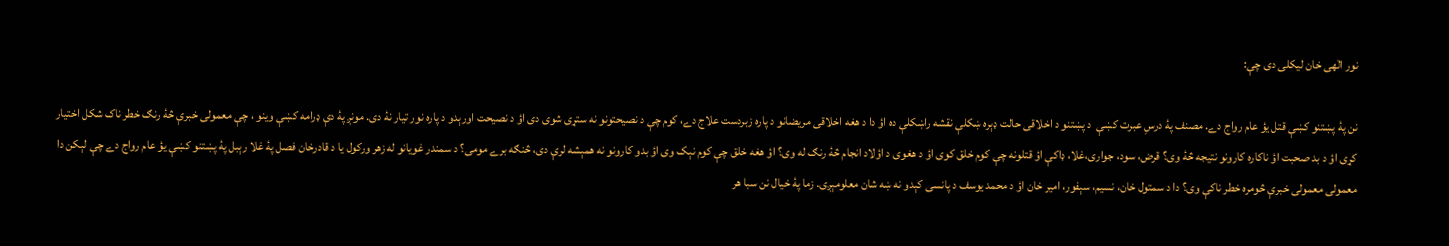نور الٰهی خان ليکلی دی چې:

نن پۀ پښتنو کښې قتل يؤ عام رواج دے. مصنف پۀ درسِ عبرت کښې  د پښتنو د اخلاقی حالت ډېره ښکلې نقشه راښکلې ده اؤ دا د هغه اخلاقی مريضانو د پاره زبردست علاج دے، کوم چې د نصيحتونو نه ستړی شوی دی اؤ د نصیحت اورېدو د پاره نور تيار نۀ دی. مونږ پۀ دې ډرامه کښې وينو ، چې معمولی خبرې څۀ رنګ خطر ناک شکل اختيار کړی اؤ د بد صحبت اؤ ناکاره کارونو نتيجه څۀ وی؟ قرض، سود، جواری،غلا، ډاکې اؤ قتلونه چې کوم خلق کوی اؤ د هغوی د اؤلاد انجام څۀ رنګ له وی؟ اؤ هغه خلق چې کوم نېک وی اؤ بدو کارونو نه همېشه لرې دی، څنګه برے مومی؟ د سمندر غويانو له زهر ورکول يا د قادرخان فصل پۀ غلا رېبل پۀ پښتنو کښې يؤ عام رواج دے چې لېکن دا معمولی معمولی خبرې څومره خطر ناکې وی؟ دا د سمتول خان، نسيم، سېفور، امير خان اؤ د محمد يوسف د پانسی کېدو نه ښه شان معلومېږی. زما پۀ خيال نن سبا هر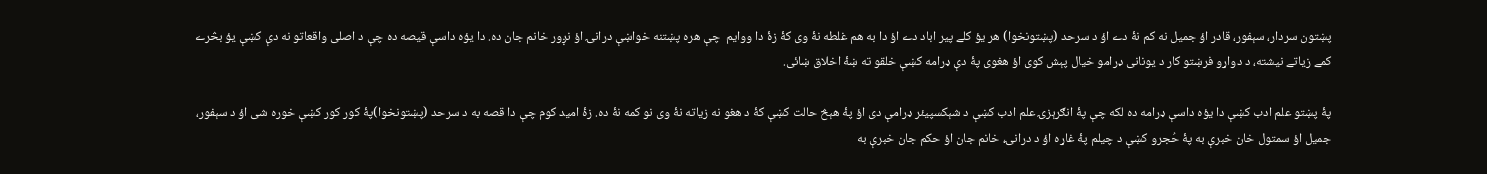پښتون سردار، سېفور، قادر اؤ جميل نه کم نۀ دے اؤ د سرحد (پښتونخوا) هر يؤ کلے پير اباد دے اؤ دا به هم غلطه نۀ وی کۀ زۀ دا ووايم  چې هره پښتنه خواښې درانۍ اؤ نږور خانم جان ده. دا يؤه داسې قيصه ده چې د اصلی واقعاتو نه دې کښې يؤ بڅرے کمے زیاتے نيشته، د دواړو فرښتو کار د يونانی ډرامو خيال پېش کوی اؤ هغوی پۀ دې ډرامه کښې خلقو ته ښۀ اخلاق ښائی.

پۀ پښتو علم ادب کښې دا يؤه داسې ډرامه ده لکه چې پۀ انګرېزۍ علم ادب کښې د شېکسپيئر ډرامې دی اؤ پۀ هېڅ حالت کښې کۀ د هغو نه زياته نۀ وی نو کمه نۀ ده. زۀ اميد کوم چې دا قصه به د سرحد (پښتونخوا)پۀ کور کور کښې خوره شی اؤ د سېفور، جميل اؤ سمتول خان خبرې به پۀ حُجرو کښې د چيلم پۀ غاړه اؤ د درانۍ، خانم جان اؤ حکم جان خبرې به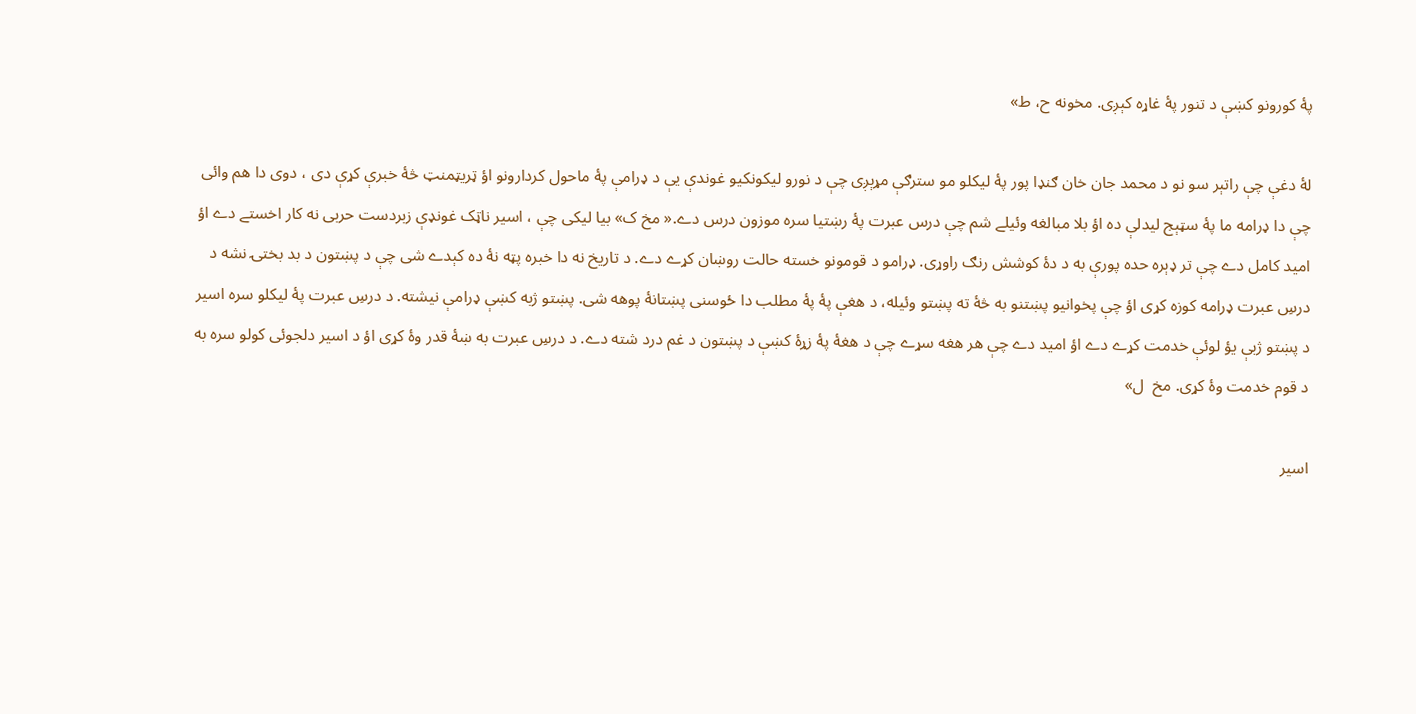پۀ کورونو کښې د تنور پۀ غاړه کېږی. مخونه ح، ط»

لۀ دغې چې راتېر سو نو د محمد جان خان ګنډا پور پۀ ليکلو مو سترګې مړېږی چې د نورو ليکونکيو غوندې يې د ډرامې پۀ ماحول کردارونو اؤ ټريټمنټ څۀ خبرې کړې دی ، دوی دا هم وائی چې دا ډرامه ما پۀ سټېج ليدلې ده اؤ بلا مبالغه وئيلے شم چې درس عبرت پۀ رښتيا سره موزون درس دے.« مخ ک» بيا ليکی چې ، اسير ناټک غونډې زبردست حربی نه کار اخستے دے اؤ اميد کامل دے چې تر ډېره حده پورې به د دۀ کوشش رنګ راوړی. ډرامو د قومونو خسته حالت روښان کړے دے. د تاريخ نه دا خبره پټه نۀ ده کېدے شی چې د پښتون د بد بختۍ نشه د درسِ عبرت ډرامه کوزه کړی اؤ چې پخوانيو پښتنو به څۀ ته پښتو وئيله، د هغې پۀ پۀ مطلب دا ځوسنی پښتانۀ پوهه شی. پښتو ژبه کښې ډرامې نيشته. د درسِ عبرت پۀ ليکلو سره اسير د پښتو ژبې يؤ لوئې خدمت کړے دے اؤ اميد دے چې هر هغه سړے چې د هغۀ پۀ زړۀ کښې د پښتون د غم درد شته دے. د درسِ عبرت به ښۀ قدر وۀ کړی اؤ د اسير دلجوئی کولو سره به د قوم خدمت وۀ کړی. مخ  ل»

اسير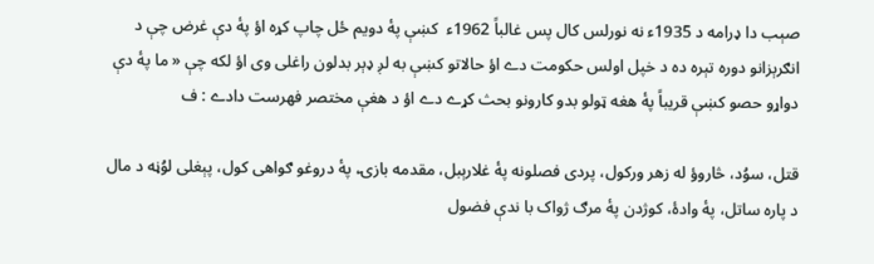صېب دا ډرامه د 1935ء نه نورلس کال پس غالباً 1962ء  کښې پۀ دويم ځل چاپ کړه اؤ پۀ دې غرض چې د انګرېزانو دوره تېره ده د خپل اولس حکومت دے اؤ حالاتو کښې به لږ ډېر بدلون راغلی وی اؤ لکه چې « ما پۀ دې دواړو حصو کښې قريباً پۀ هغه ټولو بدو کارونو بحث کړے دے اؤ د هغې مختصر فهرست دادے : ف

قتل، سوُد، څاروؤ له زهر ورکول، پردی فصلونه پۀ غلارېبل، مقدمه بازۍ، پۀ دروغو ګواهی کول، پېغلی لوُڼه د مال د پاره ساتل، پۀ وادۀ، کوژدن پۀ مرګ ژواک با ندې فضول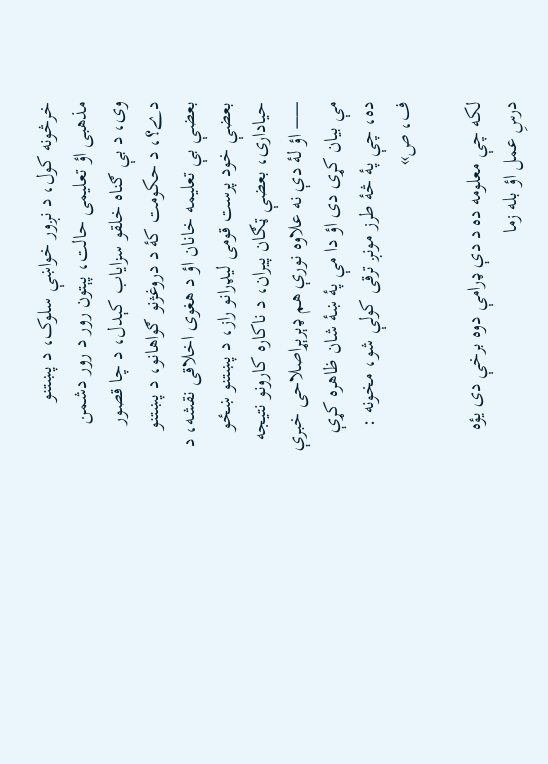خرڅونه کول، د نږور خواښې سلوک، د پښتنو مذهبی اؤ تعليمی حالت، پېتون رور د رور دشمن وی، د بې ګناه خلقو سزاياب کېدل، د چا قصور دے؟، د حکومت کۀ د دروغژنو ګواهانو، د پښتنو بعضې بې تعليمه خانان اؤ د هغوی اخلاقی نقشه، د بعضې خود پرست قومی ليډرانو راز، د پښتنو ښځو حياداری، بعضې ټګان پيران، د ناکاره کارونو نتيجه  —– اؤ لۀ دې نه علاوه نورې هم ډېرېړاصلاحی خبرې مې بيان کړی دی اؤ دا مې پۀ ښۀ شان ظاهره کړې ده، چې پۀ څۀ طرز مونږ ترقی کولې شو، مخونه : ف، ص»

لکه چې معلومه ده د دې ډرامې دوه برخې دی يؤه درسِ عمل اؤ بله زما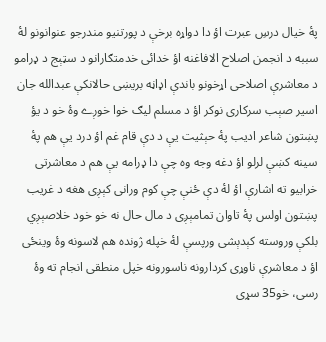پۀ خيال درسِ عبرت اؤ دا دواړه برخې د پورتنيو مندرجو عنوانونو لۀ سببه د انجمن اصلاح الافاغنه اؤ خدائی خدمتګارانو د سټېج د ډرامو د معاشرې اصلاحی اړخونو باندې اډاڼه بريښی حالانکې عبدالله جان اسير صېب سرکاری نوکر اؤ د مسلم ليګ خوا خوږے وۀ خو د يؤ پښتون شاعر اديب پۀ حېثيت يې د دې قام غم اؤ درد يې هم پۀ سينه کښې لرلو اؤ دغه وجه وه چې دا ډرامه يې هم د معاشرتی خرابيو ته اشارې اؤ لۀ دې ځنې چې کوم ورانی کېږی هغه د غريب پښتون اولس پۀ تاوان تمامېږی د مال حال نه خو خود خلاصېږي بلکې وروسته کېدېشی ورپسې لۀ خپله ژونده هم لاسونه وۀ وينځی اؤ د معاشرې ناوړی کردارونه ناسورونه خپل منطقی انجام ته وۀ رسی، خو35 سړی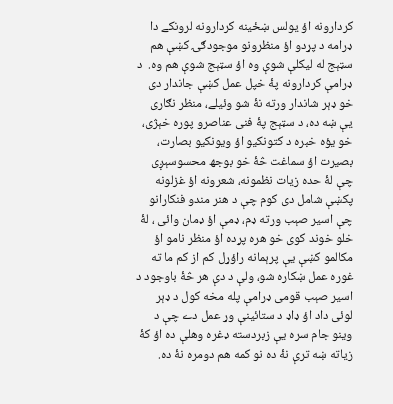کردارونه اؤ يولس ښځينه کردارونه لرونکے دا ډرامه د پړدو اؤ منظرونو موجودګۍ کښې هم سټېج له ليکلې شوې وه اؤ سټېج شوې هم وه.  د ډرامې کردارونه پۀ خپل عمل کښې جاندار دی خو ډېر شاندار ورته نۀ شو وئيلے، منظر نګاری يې ښه ده، د سټېج پۀ فنی عناصرو پوره خېژی، خو يؤه خبره د کتونکيو اؤ ويونکيو بصارت، بصيرت اؤ سماغت څۀ خو بوجھ محسوسېږی چې لۀ حده زيات نظمونه، شعرونه اؤ غزلونه پکښې شامل دی کوم چې د هنر مندو فنکارانو چې اسیر صېب ورته ډم، ډمې اؤ ډمان وائی ، لۀ خلو خوند کوی خو هره پړده اؤ منظر نامو اؤ مکالمو کښې يې پرېمانه راؤړل کم از کم ما ته غوره عمل ښکاره شو، ولې د دې هر څۀ باوجود د اسیر صېب قومی ډرامې پله مخه کول د ډېر  لوئی داد اؤ ډاډ د ستائينې وړ عمل دے چې د وينو جام سره يې زبردسته ډغره وهلې ده اؤ کۀ زياته ښه ترې نۀ ده نو کمه هم دومره نۀ ده.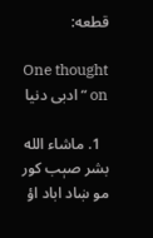قطعه:

One thought on “ادبی دنيا

  1. ماشاء الله بشر صېب کور مو ښاد اباد اؤ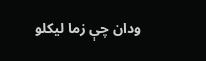ودان چې زما ليکلو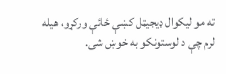ته مو ليکوال ډيجيټل کښې ځائې ورکړو، هيله لرم چې د لوستونکو به خوښ شی.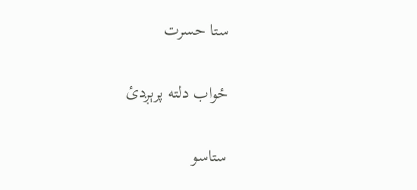ستا حسرت

ځواب دلته پرېږدئ

ستاسو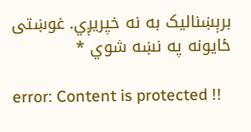برېښناليک به نه خپريږي. غوښتى ځایونه په نښه شوي *

error: Content is protected !!